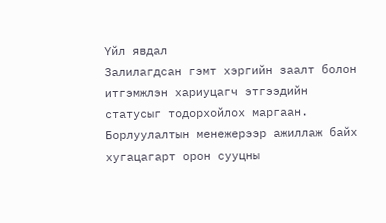Үйл явдал
Залилагдсан гэмт хэргийн заалт болон итгэмжлэн хариуцагч этгээдийн статусыг тодорхойлох маргаан. Борлуулалтын менежерээр ажиллаж байх хугацагарт орон сууцны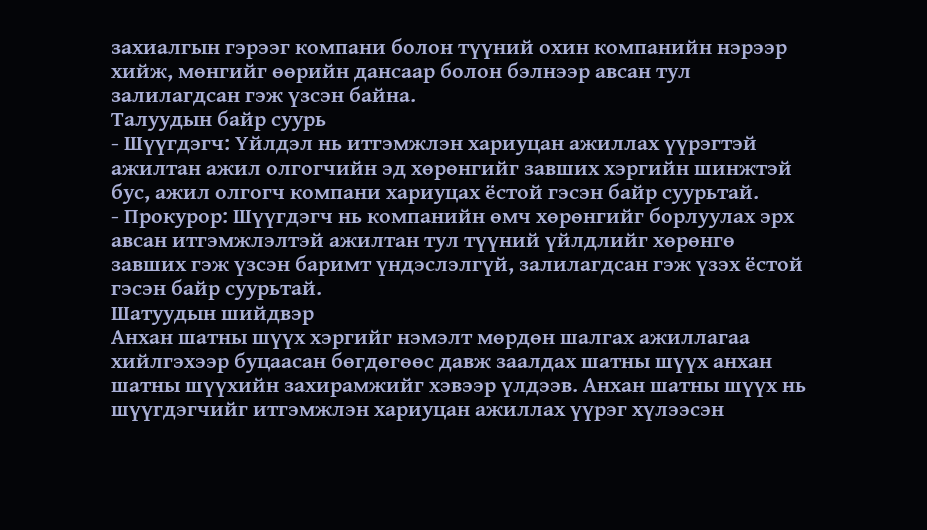захиалгын гэрээг компани болон түүний охин компанийн нэрээр хийж, мөнгийг өөрийн дансаар болон бэлнээр авсан тул залилагдсан гэж үзсэн байна.
Талуудын байр суурь
- Шүүгдэгч: Үйлдэл нь итгэмжлэн хариуцан ажиллах үүрэгтэй ажилтан ажил олгогчийн эд хөрөнгийг завших хэргийн шинжтэй бус, ажил олгогч компани хариуцах ёстой гэсэн байр суурьтай.
- Прокурор: Шүүгдэгч нь компанийн өмч хөрөнгийг борлуулах эрх авсан итгэмжлэлтэй ажилтан тул түүний үйлдлийг хөрөнгө завших гэж үзсэн баримт үндэслэлгүй, залилагдсан гэж үзэх ёстой гэсэн байр суурьтай.
Шатуудын шийдвэр
Анхан шатны шүүх хэргийг нэмэлт мөрдөн шалгах ажиллагаа хийлгэхээр буцаасан бөгдөгөөс давж заалдах шатны шүүх анхан шатны шүүхийн захирамжийг хэвээр үлдээв. Анхан шатны шүүх нь шүүгдэгчийг итгэмжлэн хариуцан ажиллах үүрэг хүлээсэн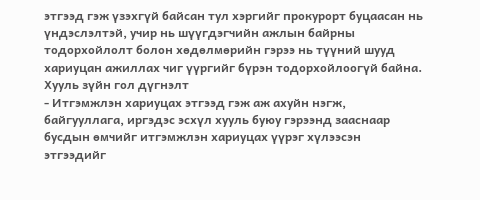этгээд гэж үзэхгүй байсан тул хэргийг прокурорт буцаасан нь үндэслэлтэй, учир нь шүүгдэгчийн ажлын байрны тодорхойлолт болон хөдөлмөрийн гэрээ нь түүний шууд хариуцан ажиллах чиг үүргийг бүрэн тодорхойлоогүй байна.
Хууль зүйн гол дүгнэлт
- Итгэмжлэн хариуцах этгээд гэж аж ахуйн нэгж, байгууллага, иргэдэс эсхүл хууль буюу гэрээнд зааснаар бусдын өмчийг итгэмжлэн хариуцах үүрэг хүлээсэн этгээдийг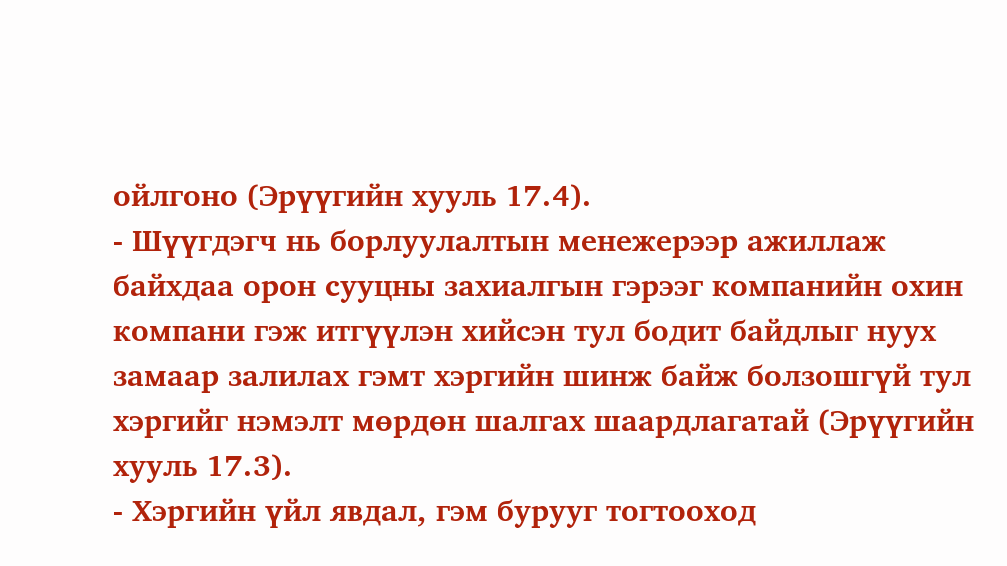ойлгоно (Эрүүгийн хууль 17.4).
- Шүүгдэгч нь борлуулалтын менежерээр ажиллаж байхдаа орон сууцны захиалгын гэрээг компанийн охин компани гэж итгүүлэн хийсэн тул бодит байдлыг нуух замаар залилах гэмт хэргийн шинж байж болзошгүй тул хэргийг нэмэлт мөрдөн шалгах шаардлагатай (Эрүүгийн хууль 17.3).
- Хэргийн үйл явдал, гэм бурууг тогтооход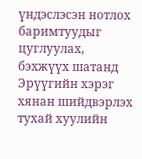үндэслэсэн нотлох баримтуудыг цуглуулах, бэхжүүх шатанд Эрүүгийн хэрэг хянан шийдвэрлэх тухай хуулийн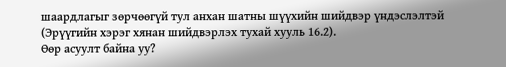шаардлагыг зөрчөөгүй тул анхан шатны шүүхийн шийдвэр үндэслэлтэй (Эрүүгийн хэрэг хянан шийдвэрлэх тухай хууль 16.2).
Өөр асуулт байна уу?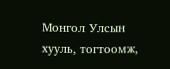Монгол Улсын хууль, тогтоомж,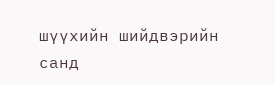шүүхийн шийдвэрийн санд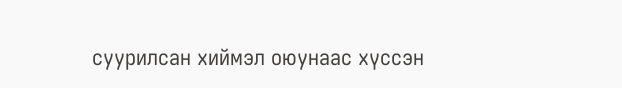суурилсан хиймэл оюунаас хүссэн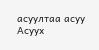асуултаа асуу
Асуух